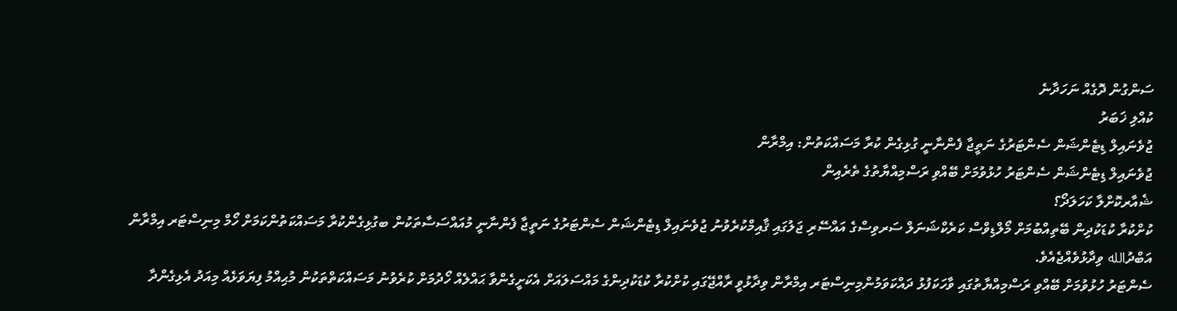ސަންގުން ދޮގެއް ނަހަދާނެ
ކުއްލި ޚަބަރު
ޖުވެނައިލް ޑިޓެންޝަން ސެންޓަރުގެ ނަތީޖާ ފެންނާނީ ގުޅިގެން ކުރާ މަސައްކަތުން: އިމްރާން
ޖުވެނައިލް ޑިޓެންޝަން ސެންޓަރު ހުޅުވުމަށް ބޭއްވި ރަސްމިއްޔާތުގެ ތެރެއިން
ޝެއާރކޮށްލާ ކަހަލަދޯ؟
ކުށްކުރާ ކުޑަކުދިން ބޭތިއްބުމަށް މޯލްޑިވްސް ކަރެކްޝަނަލް ސަރވިސްގެ އައްސޭރި ޖަލުގައި ޤާއިމްކުރެވުނު ޖުވެނައިލް ޑިޓެންޝަން ސެންޓަރުގެ ނަތީޖާ ފެންނާނީ މުއައްސަސާތަކުން ބގުޅިގެންކުރާ މަސައްކަތުންކަމަށް ހޯމް މިނިސްޓަރ އިމްރާން އަބްދުالله ވިދާޅުވެއްޖެއެވެ.
ސެންޓަރު ހުޅުވުމަށް ބޭއްވި ރަސްމިއްޔާތުގައި ވާހަކަފުޅު ދައްކަވަމުންމިނިސްޓަރ އިމްރާން ވިދާޅުވީ ރާއްޖޭގައި ކުށްކުރާ ކުޑަކުދިންގެ މައްސަލައަށް އެކަށީގެންވާ ޙައްލެއް ހޯދުމަށް ކުރެވުނު މަސައްކަތްތަކުން މުޙިއްމު ފިޔަވަޅެއް މިއަދު އެޅިގެންދާ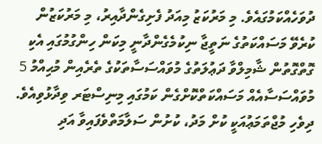ދުވަހެއްކަމުގައެވެ. މި މަރުކަޒު މިއަދު ފެށިގެންދާއިރު، މި މަރުކަޒުން ކުރެވޭ މަސައްކަތުގެ ނަތީޖާ ނިކުމެގެންދާނީ މިކަން ހިންގުމުގައި އެކި ގޮތްގޮތުން ޝާމިލްވާ ދަޢުލަތުގެ މުވައްސަސާތަކުގެ ތެރެއިން މުޙިއްމު 5 މުވައްސަސާއެއް މަސައްކަތްކޮށްގެން ކަމުގައި މިނިސްޓަރ ވިދާޅުވިއެވެ. ދިވެހި މުޖްތަމަޢުއަކީ ކުށް މަދު، ކުށުން ސަލާމަތްވެފައިވާ އަދި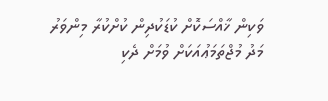ވަކިން ޚާއްސަކޮށް ކުޑަކުދިން ކުށްކުރާ މިންވަރު މަދު މުޖްތަމަޢުއަކަށް ވުމަށް ދެކި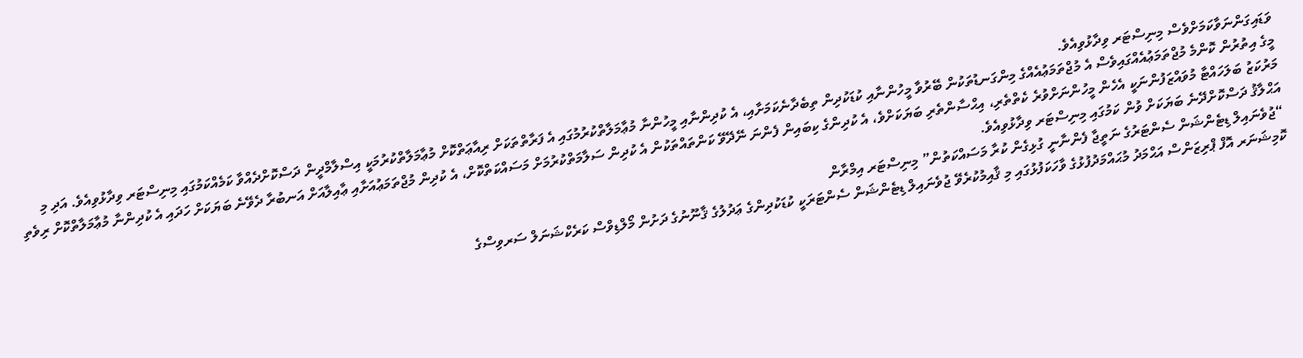ވަޑައިގަންނަވާކަމަށްވެސް މިނިސްޓަރ ވިދާޅުވިއެވެ.
މީގެ އިތުރުން ކޮންމެ މުޖްތަމަޢުއެއްގައިވެސް އެ މުޖްތަމަޢުއެއްގެ މިންގަނޑުތަކުން ބޭރުވާ މީހުންނާއި ކުޑަކުދިން ތިބެދާނެކަމަށާއި، އެ ކުދިންނާއި މީހުންނާ މުޢާމަލާތްކުރުމުގައި އެ ފަރާތްތަކަށް ރިއާޢަތްކޮށް މުޢާމަލާތްކުރުމަކީ އިސްލާމްދީން ދަސްކޮށްދެއްވާ ކަމެއްކަމުގައި މިނިސްޓަރ ވިދާޅުވިއެވެ. އަދި މި މަރުކަޒު ބަލަހައްޓާ މުވައްޒަފުންނަކީ އެހެން މީހުންނަށްވުރެ ކެތްތެރި، އިޙްސާންތެރި ބަޔަކަށްވެ، އެ ކުދިންގެ ކިބައިން ފެންނަ ނޭދޭވޭ ކަންތައްތަކުން އެ ކުދިން ސަލާމަތްކުރުމަށް މަސައްކަތްކޮށް، އެ ކުދިން މުޖްތަމަޢުއަށާއި ޢާއިލާއަށް އަނބުރާ ދެވޭނެ ބަޔަކަށް ހަދައި އެ ކުދިންނާ މުޢާމަލާތްކޮށް ރިވެތި އަޙްލާޤު ދަސްކޮށްދޭނެ ބަޔަކަށް ވުން ކަމުގައި މިނިސްޓަރ ވިދާޅުވިއެވެ.
“ޖުވެނައިލް ޑިޓެންޝަން ސެންޓަރުގެ ނަތީޖާ ފެންނާނީ ގުޅިގެން ކުރާ މަސައްކަތުން” މިނިސްޓަރ އިމްރާން
ކޮމިޝަނަރ އޮފް ޕްރިޒަންސް އަޙްމަދު މުޙައްމަދުފުޅުގެ ވާހަކަފުޅުގައި މި ޤާއިމުކުރެވޭ ޖުވެނައިލް ޑިޓެންޝަން ސެންޓަރަކީ ކުޑަކުދިންގެ ޢަދުލުގެ ޤާނޫނުގެ ދަށުން މޯލްޑިވްސް ކަރެކްޝަނަލް ސަރވިސްގެ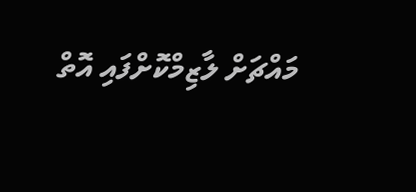މައްޗަށް ލާޒިމްކޮށްފައި އޮތް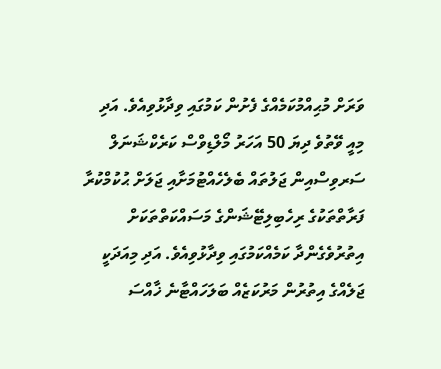ވަރަށް މުޙިއްމުކަމެއްގެ ފެށުން ކަމުގައި ވިދާޅުވިއެވެ. އަދި މިއީ ވޭތުވެ ދިޔަ 50 އަހަރު މޯލްޑިވްސް ކަރެކްޝަނަލް ސަރވިސްއިން ޖަލުތައް ބެލެހެއްޓުމަށާއި ޖަލަށް ޙުކުމްކުރާ ފަރާތްތަކުގެ ރިހެބިލިޓޭޝަންގެ މަސައްކަތްތަކަށް އިތުރުވެގެންދާ ކަމެއްކަމުގައި ވިދާޅުވިއެވެ. އަދި މިއަދަކީ ޖަލެއްގެ އިތުރުން މަރުކަޒެއް ބަލަހައްޓާނެ ޚާއްސަ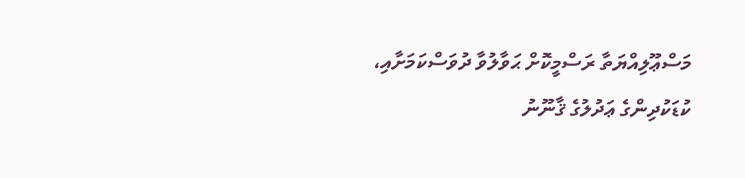މަސްޢޫލިއްޔަތާ ރަސްމީކޮށް ޙަވާލުވާ ދުވަސްކަމަށާއި، ކުޑަކުދިންގެ ޢަދުލުގެ ޤާނޫނު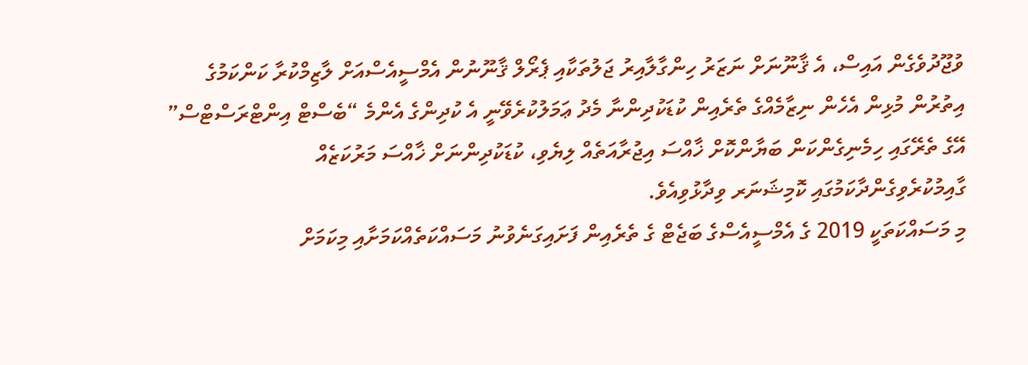ވުޖޫދުވެގެން އައިސް، އެ ޤާނޫނަށް ނަޒަރު ހިންގާލާއިރު ޖަލުތަކާއި ޕެރޯލް ޤާނޫނުން އެމްސީއެސްއަށް ލާޒިމްކުރާ ކަންކަމުގެ އިތުރުން މުޅިން އެހެން ނިޒާމެއްގެ ތެރެއިން ކުޑަކުދިންނާ މެދު ޢަމަލުކުރެވޭނީ އެ ކުދިންގެ އެންމެ “ބެސްޓް އިންޓްރަސްޓްސް” އޭގެ ތެރޭގައި ހިމެނިގެންކަން ބަޔާންކޮށް ޚާއްސަ އިޖުރާއަތެއް ލިޔެވި، ކުޑަކުދިންނަށް ޚާއްސަ މަރުކަޒެއް ގާއިމުކުރެވިގެންދާކަމުގައި ކޮމިޝަނަރ ވިދާޅުވިއެވެ.
މި މަސައްކަތަކީ 2019 ގެ އެމްސީއެސްގެ ބަޖެޓް ގެ ތެރެއިން ފަށައިގަނެވުނު މަސައްކަތެއްކަމަށާއި މިކަމަށް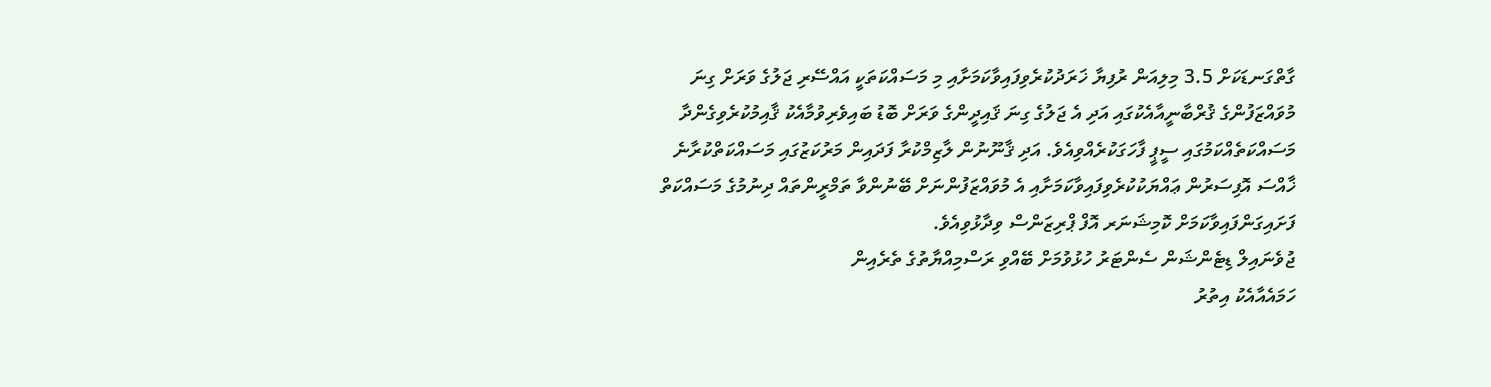ގާތްގަނޑަކަށް 3.5 މިލިއަން ރުފިޔާ ޚަރަދުކުރެވިފައިވާކަމަށާއި މި މަސައްކަތަކީ އައްސޭރި ޖަލުގެ ވަރަށް ގިނަ މުވައްޒަފުންގެ ޤުރްބާނީއާއެކުގައި އަދި އެ ޖަލުގެ ގިނަ ޤައިދީންގެ ވަރަށް ބޮޑު ބައިވެރިވުމާއެކު ޤާއިމުކުރެވިގެންދާ މަސައްކަތެއްކަމުގައި ސީޕީ ފާހަގަކުރެއްވިއެވެ. އަދި ޤާނޫނުން ލާޒިމްކުރާ ފަދައިން މަރުކަޒުގައި މަސައްކަތްކުރާނެ ޚާއްސަ އޮފިސަރުން ޢައްޔަކުކުރެވިފައިވާކަމަށާއި އެ މުވައްޒަފުންނަށް ބޭނުންވާ ތަމްރީންތައް ދިނުމުގެ މަސައްކަތް ފަށައިގަންފައިވާކަމަށް ކޮމިޝަނަރ އޮފް ޕްރިޒަންސް ވިދާޅުވިއެވެ.
ޖުވެނައިލް ޑިޓެންޝަން ސެންޓަރު ހުޅުވުމަށް ބޭއްވި ރަސްމިއްޔާތުގެ ތެރެއިން
ހަމައެއާއެކު އިތުރު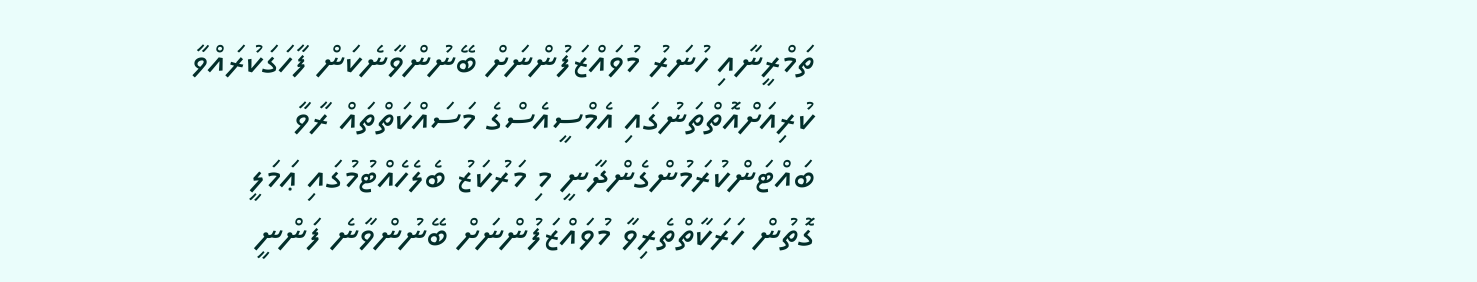ތަމްރީނާއި ހުނަރު މުވައްޒަފުންނަށް ބޭނުންވާނެކަން ފާހަގަކުރައްވާ ކުރިއަށްއޮތްތަނުގައި އެމްސީއެސްގެ މަސައްކަތްތައް ރާވާ ބައްޓަންކުރަމުންގެންދާނީ މި މަރުކަޒު ބެލެހެއްޓުމުގައި ޢަމަލީ ގޮތުން ހަރަކާތްތެރިވާ މުވައްޒަފުންނަށް ބޭނުންވާނެ ފަންނީ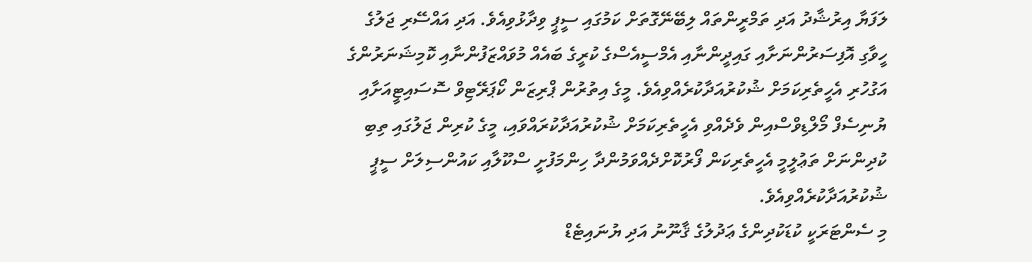ލަފަޔާ އިރުޝާދު އަދި ތަމްރީންތައް ލިބޭނޭގޮތަށް ކަމުގައި ސީޕީ ވިދާޅުވިއެވެ. އަދި އައްސޭރި ޖަލުގެ ހީވާގި އޮފިސަރުންނަށާއި ގައިދީންނާއި އެމްސީއެސްގެ ކުރީގެ ބައެއް މުވައްޒަފުންނާއި ކޮމިޝަނަރުންގެ އަގުހުރި އެހީތެރިކަމަށް ޝުކުރުއަދާކުރެއްވިއެވެ. މީގެ އިތުރުން ޕްރިޒަން ކޯޕަރޭޓިވް ސޮސައިޓީއަށާއި ޔުނިސެފް މޯލްޑިވްސްއިން ވެދެއްވި އެހީތެރިކަމަށް ޝުކުރުއަދާކުރައްވައި، މީގެ ކުރިން ޖަލުގައި ތިބި ކުދިންނަށް ތަޢުލީމީ އެހީތެރިކަން ފޯރުކޮށްދެއްވަމުންދާ ހިންމަފުށީ ސްކޫލާއި ކައުންސިލަށް ސީޕީ ޝުކުރުއަދާކުރެއްވިއެވެ.
މި ސެންޓަރަކީ ކުޑަކުދިންގެ ޢަދުލުގެ ޤާނޫނު އަދި ޔުނައިޓެޑް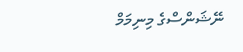ނޭޝަންސްގެ މިނިމަމް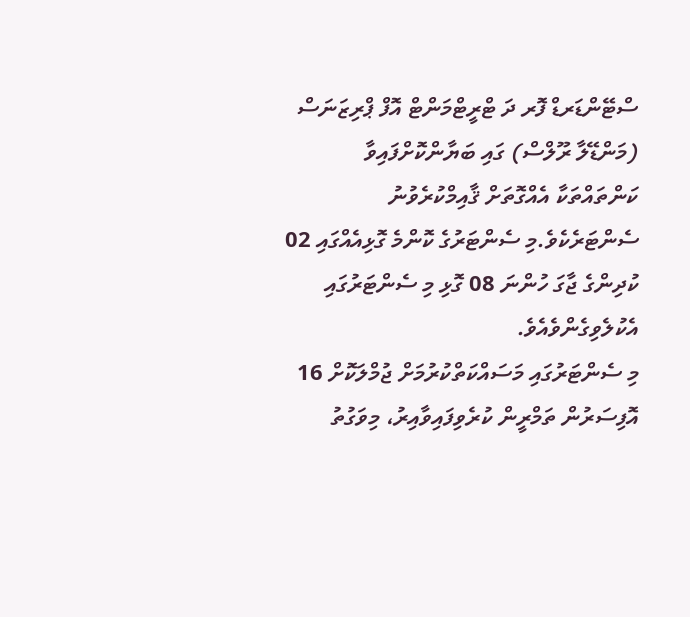ސްޓޭންޑަރޑް ފޮރ ދަ ޓްރީޓްމަންޓް އޮފް ޕްރިޒަނަސް (މަންޑޭލާ ރޫލްސް) ގައި ބަޔާންކޮށްފައިވާ ކަންތައްތަކާ އެއްގޮތަށް ޤާއިމްކުރެވުނު ސެންޓަރެކެވެ.މި ސެންޓަރުގެ ކޮންމެ ގޮޅިއެއްގައި 02 ކުދިންގެ ޖާގަ ހުންނަ 08 ގޮޅި މި ސެންޓަރުގައި އެކުލެވިގެންވެއެވެ.
މި ސެންޓަރުގައި މަސައްކަތްކުރުމަށް ޖުމްލަކޮށް 16 އޮފިސަރުން ތަމްރީން ކުރެވިފައިވާއިރު، މިވަގުތު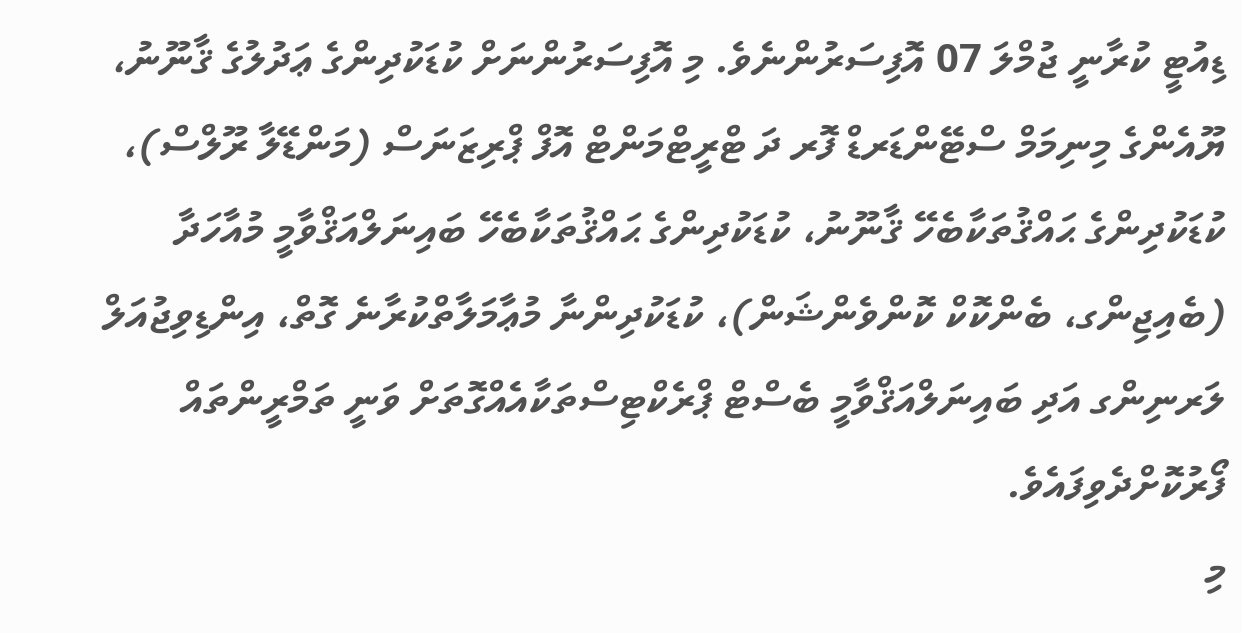ޑިއުޓީ ކުރާނީ ޖުމްލަ 07 އޮފިސަރުންނެވެ. މި އޮފިސަރުންނަށް ކުޑަކުދިންގެ ޢަދުލުގެ ޤާނޫނު، ޔޫއެންގެ މިނިމަމް ސްޓޭންޑަރޑް ފޮރ ދަ ޓްރީޓްމަންޓް އޮފް ޕްރިޒަނަސް (މަންޑޭލާ ރޫލްސް)، ކުޑަކުދިންގެ ޙައްޤުތަކާބެހޭ ޤާނޫނު، ކުޑަކުދިންގެ ޙައްޤުތަކާބެހޭ ބައިނަލްއަޤްވާމީ މުއާހަދާ (ބެއިޖިންގ، ބެންކޮކް ކޮންވެންޝަން)، ކުޑަކުދިންނާ މުޢާމަލާތްކުރާނެ ގޮތް، އިންޑިވިޖުއަލް ލަރނިންގ އަދި ބައިނަލްއަޤްވާމީ ބެސްޓް ޕްރެކްޓިސްތަކާއެއްގޮތަށް ވަނީ ތަމްރީންތައް ފޯރުކޮށްދެވިފައެވެ.
މި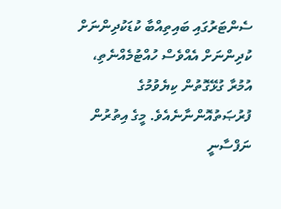ސެންޓަރުގައި ބައިތިއްބާ ކުޑަކުދިންނަށް ކުދިންނަށް އެއްވެސް ހުއްޓުމެއްނެތި، އުމުރާ ގުޅޭގޮތުން ކިޔެވުމުގެ ފުރުޞަތުއޮންނާނެއެވެ. މީގެ އިތުރުން ނަފްސާނީ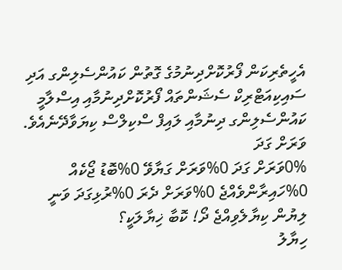އެހީތެރިކަން ފޯރުކޮށްދިނުމުގެ ގޮތުން ކައުންސެލިންގ އަދި ސައިކިއަޓްރިކް ސެޝަންތައް ފޯރުކޮށްދިނުމާއި އިސްލާމީ ކައުންސެލިންގ ދިނުމާއި ލައިފް ސްކިލްސް ކިޔަވާދޭނެއެވެ.
ވަރަށް ގަދަ
0%ވަރަށް ގަދަ 0%ވަރަށް ގަޔާވޭ 0%ބޮޑު ޖޯކެއް 0%ހައިރާންވެއްޖެ 0%ވަރަށް ދެރަ 0%ރުޅިގަދަ ވަނީ
ލިޔުން ކިޔާލެވިއްޖެ ދޯ! ކޮބާ ޚިޔާލަކީ؟
ހިޔާލު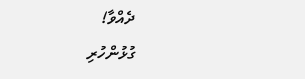ދެއްވާ!
ގުޅުންހުރި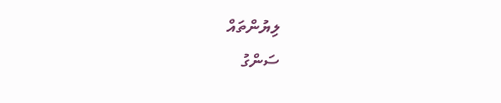ލިޔުންތައް
ސަންގު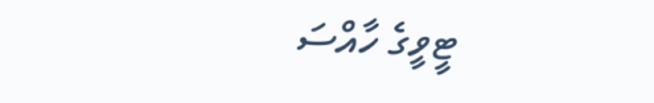ޓީވީގެ ހާއްސަ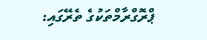ޕްރޮގްރާމްތަކުގެ ތެރޭގައި: